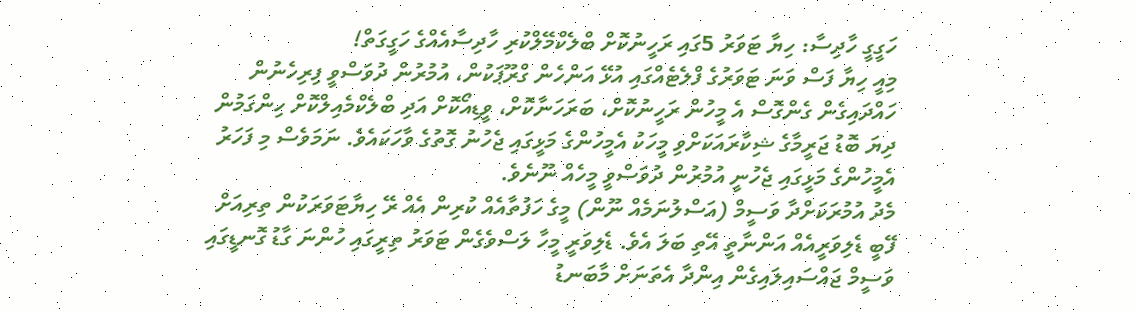ހަގީގީ ހާދިސާ: ހިޔާ ޓަވަރު 5ގައި ރަހީނުކޮށް ބްލެކްމޭލްކުރި ހާދިސާއެއްގެ ހަގީގަތް!
މިއީ ހިޔާ ފަސް ވަނަ ޓަވަރުގެ ފްލެޓެއްގައި އުޅޭ އަންހެން ގްރޫޕަކުން، އުމުރުން ދުވަސްވީ ފިރިހެނުން ހައްދައިގެން ގެންގޮސް އެ މީހުން ރަހީނުކޮށް، ބަރަހަނާކޮށް، ވީޑިއޯކޮށް އަދި ބްލެކްމެއިލްކޮށް ހިންގަމުން ދިޔަ ބޮޑު ޖަރީމާގެ ޝިކާރައަކަށްވި މީހަކު އެމީހުންގެ މަޅީގައި ޖެހުނު ގޮތުގެ ވާހަކައެވެ. ނަމަވެސް މި ފަހަރު އެމީހުންގެ މަޅީގައި ޖެހުނީ އުމުރުން ދުވަސްވީ މީހެއް ނޫނެވެ.
މެދު އުމުރަކަށްދާ ވަސީމް (އަސްލުނަމެއް ނޫން) މީގެ ހަފުތާއެއް ކުރިން އެއް ރޭ ހިޔާޓަވަރަކުން ތިރިއަށް ފޭބީ ޑެލިވަރީއެއް އަންނާތީ އޭތި ބަލަ އެވެ. ޑެލިވަރީ މީހާ ލަސްވެގެން ޓަވަރު ތިރީގައި ހުންނަ ގާޑު ގޮނޑީގައި ވަސީމް ޖައްސައިލައިގެން އިންދާ އެތަނަށް މާބަނޑު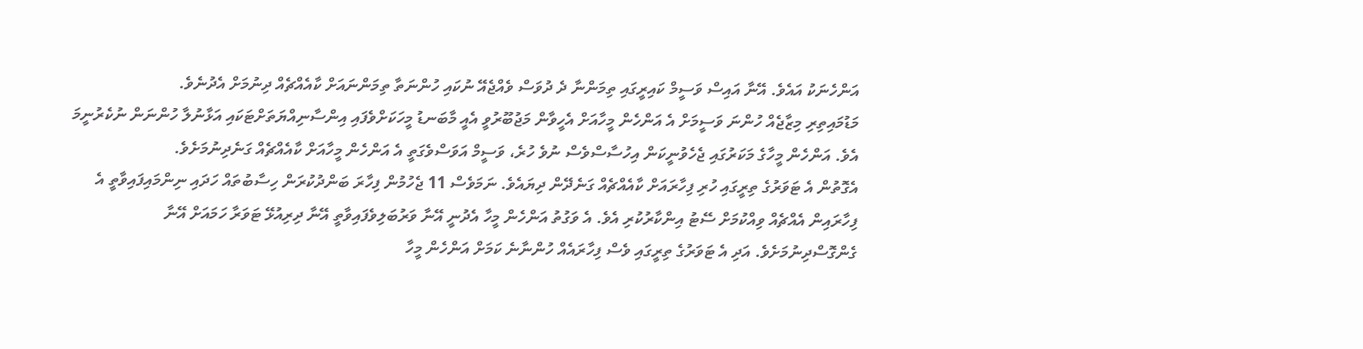އަންހެނަކު އައެވެ. އޭނާ އައިސް ވަސީމް ކައިރީގައި ތިމަންނާ ދެ ދުވަސް ވެއްޖެއޭ ނުކައި ހުންނަތާ ތިމަންނައަށް ކާއެއްޗެއް ދިނުމަށް އެދުނެވެ.
މަޑުމައިތިރި މިޒާޖެއް ހުންނަ ވަސީމަށް އެ އަންހެން މީހާއަށް އެހީވާން މަޖުބޫރުވީ އެއީ މާބަނޑު މީހަކަށްވެފައި އިންސާނިއްޔަތަށްޓަކައި އަޅާނުލާ ހުންނަން ނުކެރުނީމަ އެވެ. އަންހެން މީހާގެ މަކަރުގައި ޖެހެވުނީކަން އިހުސާސްވެސް ނުވެ ހުރެ، ވަސީމް އަވަސްވެގަތީ އެ އަންހެން މީހާއަށް ކާއެއްޗެއް ގަނެދިނުމަށެވެ.
އެގޮތުން އެ ޓަވަރުގެ ތިރީގައި ހުރި ފިހާރައަށް ކާއެއްޗެއް ގަނެދޭން ދިޔައެވެ. ނަމަވެސް 11 ޖެހުމުން ފިހާރަ ބަންދުކުރަން ހިސާބުތައް ހަދައި ނިންމައިފައިވާތީ އެ ފިހާރައިން އެއްޗެއް ވިއްކުމަށް ސޭޓު އިންކާރުކުރި އެވެ. އެ ވަގުތު އަންހެން މީހާ އެދުނީ އޭނާ ވަރުބަލިވެފައިވާތީ އޭނާ ދިރިއުޅޭ ޓަވަރާ ހަމައަށް އޭނާ ގެންގޮސްދިނުމަށެވެ. އަދި އެ ޓަވަރުގެ ތިރީގައި ވެސް ފިހާރައެއް ހުންނާނެ ކަމަށް އަންހެން މީހާ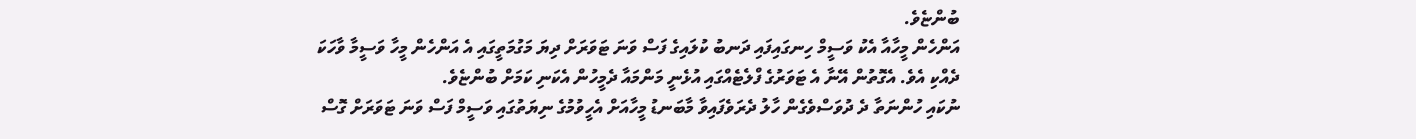ބުންޏެވެ.
އަންހެން މީހާއާ އެކު ވަސީމް ހިނގައިފައި ދަނބު ކުލައިގެ ފަސް ވަނަ ޓަވަރަށް ދިޔަ މަގުމަތީގައި އެ އަންހެން މީހާ ވަސީމާ ވާހަކަ ދެއްކި އެވެ. އެގޮތުން އޭނާ އެ ޓަވަރުގެ ފްލެޓެއްގައި އުޅެނީ މަންމައާ ދެމީހުން އެކަނި ކަމަށް ބުންޏެވެ.
ނުކައި ހުންނަތާ ދެ ދުވަސްވެގެން ހާލު ދެރަވެފައިވާ މާބަނޑު މީހާއަށް އެހީވުމުގެ ނިޔަތުގައި ވަސީމް ފަސް ވަނަ ޓަވަރަށް ގޮސް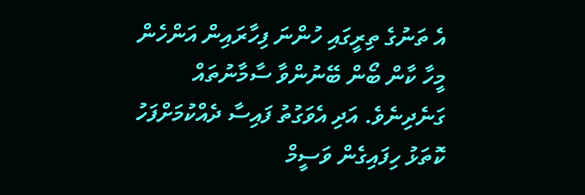އެ ތަނުގެ ތިރީގައި ހުންނަ ފިހާރައިން އަންހެން މީހާ ކާން ބޯން ބޭނުންވާ ސާމާނުތައް ގަނެދިނެވެ. އަދި އެވަގުތު ފައިސާ ދެއްކުމަށްފަހު ކޮތަޅު ހިފައިގެން ވަސީމް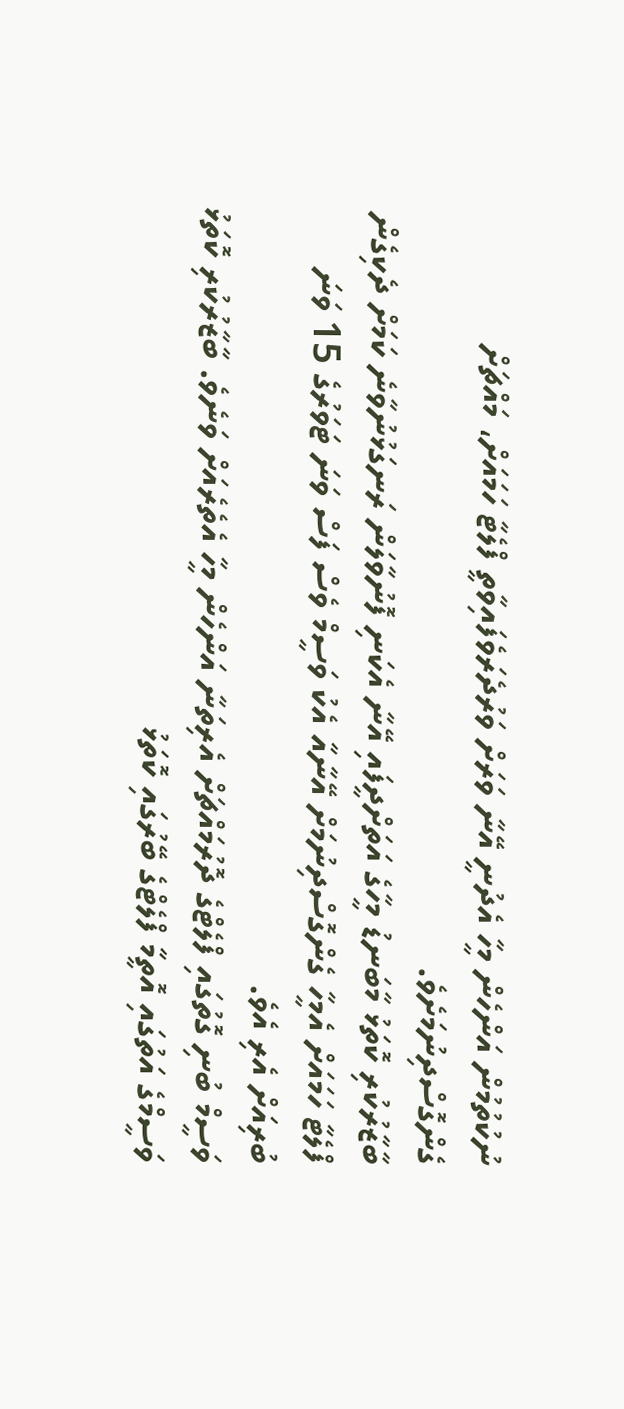ނުކުތުމުން އަންހެން މީހާ އެދުނީ އޭނާ ވަރަށް ވަރުދެރަވެފައިވާތީ ފްލެޓާ ހަމައަށް، މައްޗަށް ގެންގޮސްދިނުމަށެވެ.
ބާޒާރުކުރި ކޮތަޅު މާބަނޑު މީހާގެ އަތަށްދީފައި އޭނާ އެކަނި ފޮނުވާލަން ރަނގަޅުނުވާނެ ކަމަށް ދެކިގެން ފްލެޓާ ހަމައަށް އެމީހާ ގެންގޮސްދިނުމަށް އޭނާއާ އެކު ވަސީމް ވެސް ފަސް ވަނަ ޓަވަރުގެ 15 ވަނަ ބުރިއަށް އެރި އެވެ.
ވަސީމް ބުނި ގޮތުގައި ފްލެޓްގެ ދޮރުމައްޗަށް އެރިތަނާ އަންހެން މީހާ އެތެރެއަށް ވަނެވެ. ބާޒާރުކުރި ކޮތަޅު ވަސީމްގެ އަތުގައި އޮތީމާ ފްލެޓްގެ ބޭރުގައި ކޮތަޅު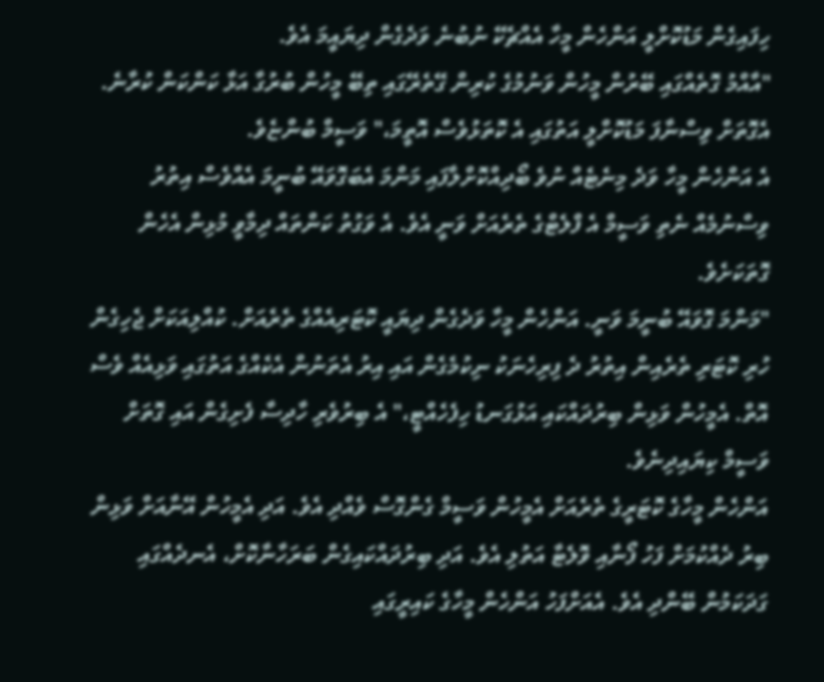ހިފައިގެން މަޑުކޮށްލީ އަންހެން މީހާ އެއްޗެކޭ ނުބުނެ ވަދެގެން ދިޔައީމަ އެވެ.
"އާއްމު ގޮތެއްގައި ބޭރުން މީހުން ވަނުމުގެ ކުރިން ގޭތެރޭގައި ތިބޭ މީހުން ބުރުގާ އަޅާ ކަންކަން ކުރާނެ. އެގޮތަށް ވިސްނާފަ މަޑުކޮށްލީ އަތުގައި އެ ކޮތަޅުވެސް އޮތީމަ،" ވަސީމް ބުންޏެވެ.
އެ އަންހެން މީހާ ވަދެ މިނެޓެއް ނުވެ ބޯދިއްކޮށްލާފައި މަންމަ އެބަގޮވައޭ ބުނީމަ އެއްވެސް އިތުރު ވިސްނުމެއް ނެތި ވަސީމް އެ ފްލެޓްގެ ތެރެއަށް ވަނީ އެވެ. އެ ވަގުތު ކަންތައް ދިމާވީ މުޅިން އެހެން ގޮތަކަށެވެ.
"މަންމަ ގޮވައޭ ބުނީމަ ވަނީ. އަންހެން މީހާ ވަދެގެން ދިޔައީ ކޮޓަރިއެއްގެ ތެރެއަށް. ކުއްލިއަކަށް ޖެހިގެން ހުރި ކޮޓަރި ތެރެއިން އިތުރު ދެ ފިރިހެނަކު ނިކުމެގެން އައި އިރު އެތަނުން އެކެއްގެ އަތުގައި ވަޅިއެއް ވެސް އޮތް. އެމީހުން ވަޅިން ބިރުދައްކައި އަޅުގަނޑު ހިފެހެއްޓީ،" އެ ބިރުވެރި ހާދިސާ ފެށިގެން އައި ގޮތަށް ވަސީމް ކިޔައިދިނެވެ.
އަންހެން މީހާގެ ކޮޓަރީގެ ތެރެއަށް އެމީހުން ވަސީމް ގެންގޮސް ވެއްދި އެވެ. އަދި އެމީހުން އޭނާއަށް ވަޅިން ބިރު ދެއްކުމަށް ފަހު ފޯނާއި ވޮލެޓާ އަތުލި އެވެ. އަދި ބިރުދައްކައިގެން ބަރަހާނާކޮށް، އެނދެއްގައި ގަދަކަމުން ބޭންދި އެވެ. އެއަށްފަހު އަންހެން މީހާގެ ކައިރީގައި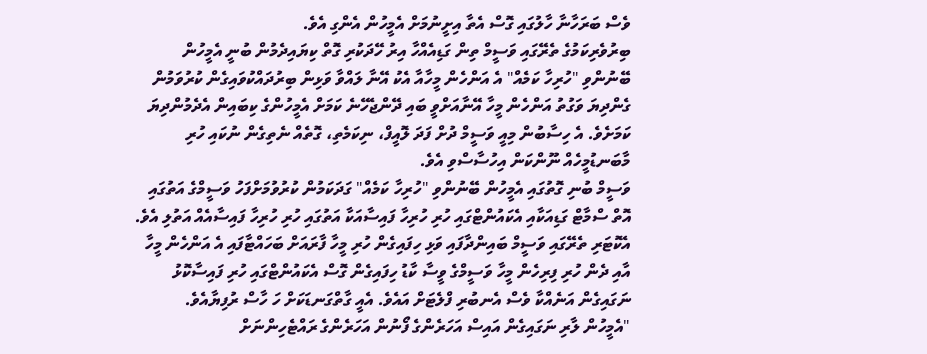ވެސް ބަރަހާނާ ހާލުގައި ގޮސް އެތާ އިށީނުމަށް އެމީހުން އެންގި އެވެ.
ބިރުވެރިކަމުގެ ތެރޭގައި ވަސީމް ތިން ގަޑިއެއްހާ އިރު ހޭދަކުރި ގޮތް ކިޔައިދެމުން ބުނީ އެމީހުން ބޭނުންވި "ހުރިހާ ކަމެއް" އެ އަންހެން މީހާއާ އެކު އޭނާ ލައްވާ ވަޅިން ބިރުދައްކުވައިގެން ކުރުވަމުން ގެންދިޔަ ވަގުތު އަންހެން މީހާ އޭނާއަށްވީ ބައި ދޭންޖެހޭނެ ކަމަށް އެމީހުންގެ ކިބައިން އެދެމުންދިޔަ ކަމަށެވެ. އެ ހިސާބުން މިއީ ވަސީމް ދުށް ފަދަ ލޮއީފް، ނިކަމެތި، ގޮތެއް ނެތިގެން ނުކައި ހުރި މާބަނޑުމީހެއް ނޫންކަން އިހުސާސްވި އެވެ.
ވަސީމް ބުނި ގޮތުގައި އެމީހުން ބޭނުންވި "ހުރިހާ ކަމެއް" ގަދަކަމުން ކުރުވުމަށްފަހު ވަސީމްގެ އަތުގައި އޮތް ސްމާޓް ގަޑިއަކާއި އެކައުންޓްގައި ހުރި ހުރިހާ ފައިސާއަކާ އަތުގައި ހުރި ހުރިހާ ފައިސާއެއް އަތުލި އެވެ.
އެކޮޓަރި ތެރޭގައި ވަސީމް ބައިންދާފައި ވަޅި ހިފައިގެން ހުރި މީހާ ފާރައަށް ބަހައްޓާފައި އެ އަންހެން މީހާ އާއި ދެން ހުރި ފިރިހެން މީހާ ވަސީމްގެ ވީސާ ކާޑު ހިފައިގެން ގޮސް އެކައުންޓްގައި ހުރި ފައިސާކޮޅު ނަގައިގެން އަނެއްކާ ވެސް އެނބުރި ފްލެޓަށް އައެވެ. އެއީ ގާތްގަނޑަކަށް ހަ ހާސް ރުފިޔާއެވެ.
"އެމީހުން ލާރި ނަގައިގެން އައިސް އަހަރެންގެ ފޯނުން އަހަރެންގެ ރައްޓެހިންނަށް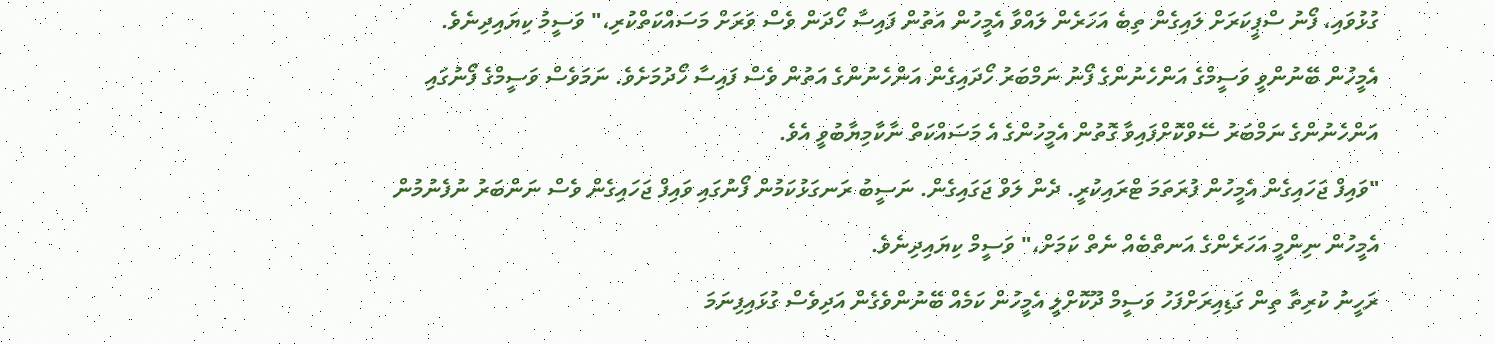ގުޅުވައި، ފޯނު ސްޕީކަރަށް ލައިގެން ތިބެ އަހަރެން ލައްވާ އެމީހުން އަތުން ފައިސާ ހޯދަން ވެސް ވަރަށް މަސައްކަތްކުރި،" ވަސީމު ކިޔައިދިނެވެ.
އެމީހުން ބޭނުންވީ ވަސީމްގެ އަންހެނުންގެ ފޯނު ނަމްބަރު ހޯދައިގެން އަންހެނުންގެ އަތުން ވެސް ފައިސާ ހޯދުމަށެވެ. ނަމަވެސް ވަސީމްގެ ފޯނުގައި އަންހެނުންގެ ނަމްބަރު ސޭވްކޮށްފައިވާ ގޮތުން އެމީހުންގެ އެ މަސައްކަތް ނާކާމިޔާބުވީ އެވެ.
"ވައިފް ޖަހައިގެން އެމީހުން ފުރަތަމަ ޓްރައިކުރީ. ދެން ލަވް ޖަގައިގެން. ނަސީބު ރަނގަޅުކަމުން ފޯނުގައި ވައިފް ޖަހައިގެން ވެސް ނަންބަރު ނުފެނުމުން އެމީހުން ނިންމީ އަހަރެންގެ އަނތްބެއް ނެތް ކަމަށް،" ވަސީމް ކިޔައިދިނެވެ.
ރަހީނު ކުރިތާ ތިން ގަޑިއިރަށްފަހު ވަސީމް ދޫކޮށްލީ އެމީހުން ކަމެއް ބޭނުންވެގެން އަދިވެސް ގުޅައިފިނަމަ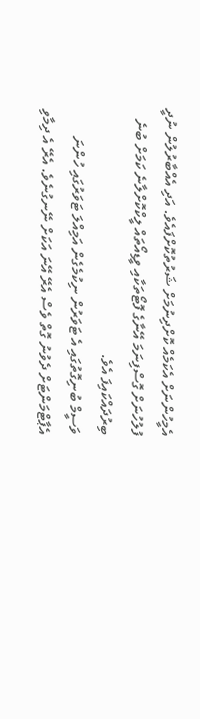އެމީހުންނަށް އެކަމެއް ކޮށްދިނުމަށް ޝަރުތުކޮށްފައެވެ. އަދި އެއްބާރުލުން ނުދީ ފުލުހުނަށް ގޮސްފިނަމަ އޭނާގެ ފޮޓޯތަކާއި ވީޑިއޯތައް ލީކްކޮށްލާނެ ކަމަށް ބުނެ ބިރުދައްކައިފަ އެވެ.
ވަސީމް ބުނިގޮތުގައި އެ ޓަވަރުން ނިކުމެގެން އަމިއްލަ ޓަވަރުގައި ހުންނަ އެޕާޓްމަންޓަށް ދެވުނު ގޮތް ވެސް އެރޭ އޭނަ އަކަށް ނޭނގުނެވެ. އެރޭ އެ ދިމާވި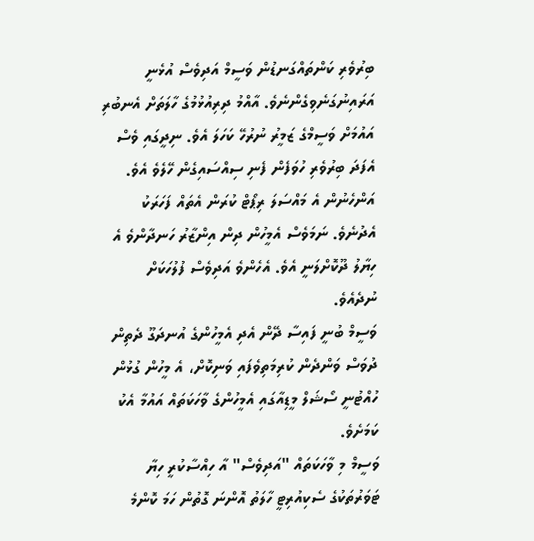ބިރުވެރި ކަންތައްގަނޑުން ވަސީމް އަދިވެސް އުޅެނީ އަރައިނުގަނެވިގެންނެވެ. އާއްމު ދިރިއުޅުމުގެ ހާލަތަށް އެނބުރި އައުމަށް ވަސީމްގެ ޒަމީރު ނުރުހޭ ކަހަލަ އެވެ. ނިދީގައި ވެސް އެފަދަ ބިރުވެރި ހުވަފެން ފެނި ސިއްސައިގެން ހޭލެވެ އެވެ. އަންހެނުން އެ މައްސަލަ ރިޕޯޓް ކުރަން އެތައް ފަހަރަކު އެދުނެވެ. ނަމަވެސް އެމީހުން ދިން އިންޒާރު ހަނދާންވެ އެ ހިޔާލު ދޫކޮށްލަނީ އެވެ. އެހެންވެ އަދިވެސް ފުލުހަކަށް ނުދެއެވެ.
ވަސީމް ބުނީ ފައިސާ ދޭން އެދި އެމީހުންގެ އުނދަގޫ ދެތިން ދުވަސް ވަންދެން ކުރިމަތިވެފައި ވަނިކޮށް، އެ މީހުން ގުޅުން ހުއްޓުނީ ސޯޝަލް މީޑިއާގައި އެމީހުންގެ ވާހަކަތައް އައުމާ އެކު ކަމަށެވެ.
ވަސީމް މި ވާހަކަތައް "އަދިވެސް" އާ ހިއްސާކުރީ ހިޔާ ޓަވަރުތަކުގެ ސެކިއުރިޓީ ހާލަތު އޮންނަ ގޮތުން ހަމަ ކޮންމެ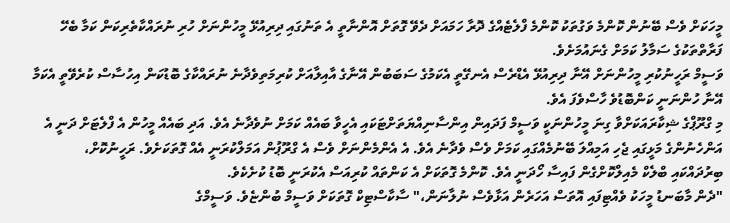މީހަކަށް ވެސް ބޭނުން ކޮންމެ ވަގުތަކު ކޮންމެ ފްލެޓެއްގެ ދޮރާ ހަމައަށް ދެވޭ ގޮތަށް އޮންނާތީ އެ ތަނުގައި ދިރިއުޅޭ މީހުންނަށް ހުރި ނުރައްކާތެރިކަން ކަމާ ބެހޭ ފަރާތްތަކުގެ ސަމާލު ކަމަށް ގެނައުމަށެވެ.
ވަސީމް ރަހީނުކުރި މީހުންނަށް އޭނާ ދިރިއުޅޭ އެޑްރެސް އެނގޭތީ އެކަމުގެ ސަބަބުން އޭނާގެ އާއިލާއަށް ކުރިމަތިވެދާނެ ނުރައްކާގެ ބޮޑުކަން އިހުސާސް ކުރެވޭތީ އެކަމާ އޭނާ ހުންނަނީ ކަންބޮޑުވެ ހާސްވެފަ އެވެ.
މި ގްރޫޕްގެ ޝިކާރައަކަށްވާ ގިނަ މީހުންނަކީ ވަސީމް ފަދައިން އިންސާނިއްޔަތަށްޓަކައި އެހީވާ ބައެއް ކަމަށް ނުވެދާނެ އެވެ. އަދި ބައެއް މީހުން އެ ފްލެޓަށް ދަނީ އެ އަންހެނުންގެ މަޅީގައި ޖެހި އަމިއްލަ ބޭނުމެއްގައި ކަމަށް ވެސް ވެދާނެ އެވެ. އެ އެންމެންނަށް ވެސް އެ ގްރޫޕުން އަމަލްކުރަނީ އެއް ގޮތަކަށެވެ. ރަހީނުކޮށް، ބިރުދައްކައި ބްލެކް މެއިލްކޮށްގެން ފައިސާ ހޯދަނީ އެވެ. ކޮންމެ ގޮތަކަށް އެ ކަންތައް ކުރިއަސް އެކުރަނީ ބޮޑު ކުށެކެވެ.
"ދެން މާބަނޑު މީހަކު ވެއްޓިފައި އޮތަސް އަހަރެން އަޅާވެސް ނުލާނަން،" ސާކާސްޓިކް ގޮތަކަށް ވަސީމް ބުންޏެވެ. ވަސީމްގެ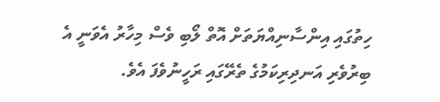ހިތުގައި އިންސާނިއްޔަތަށް އޮތް ލޯބި ވެސް މިހާރު އެވަނީ އެ ބިރުވެރި އަނދިރިކަމުގެ ތެރޭގައި ރަހީނުވެފަ އެވެ.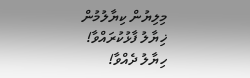މިލިޔުން ކިޔާލުމުން
ޚިޔާލު ފާޅުކުރައްވާ!
ހިޔާލު ދެއްވާ!